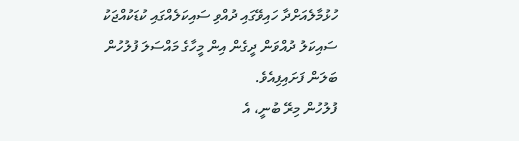ހުޅުމާލެއަށްދާ ހައިވޭގައި ދުއްވި ސައިކަލެއްގައި ކުޑަކުއްޖަކު ސައިކަލު ދުއްވަން ދީގެން އިން މީހާގެ މައްސަލަ ފުލުހުން ބަލަން ފަށައިފިއެވެ.
ފުލުހުން މިރޭ ބުނީ، އެ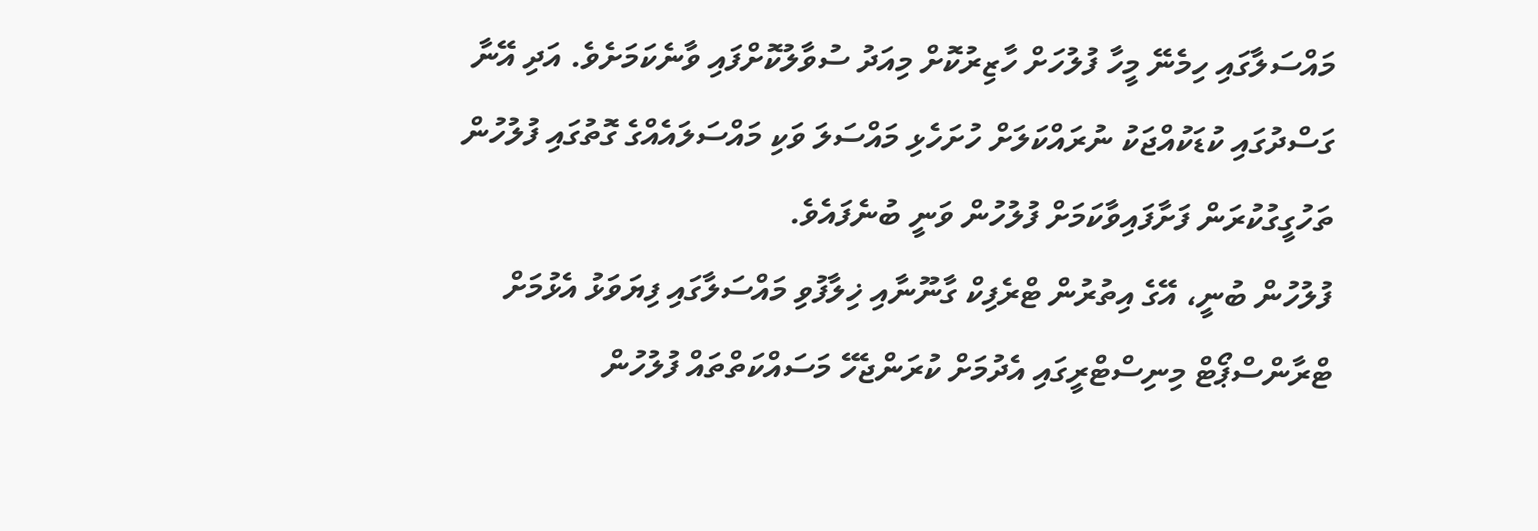މައްސަލާގައި ހިމެނޭ މީހާ ފުލުހަށް ހާޒިރުކޮށް މިއަދު ސުވާލުކޮށްފައި ވާނެކަމަށެވެ. އަދި އޭނާ ގަސްދުގައި ކުޑަކުއްޖަކު ނުރައްކަލަށް ހުށަހެޅި މައްސަލަ ވަކި މައްސަލައެއްގެ ގޮތުގައި ފުލުހުން ތަހުގީގުކުރަން ފަށާފައިވާކަމަށް ފުލުހުން ވަނީ ބުނެފައެވެ.
ފުލުހުން ބުނީ، އޭގެ އިތުރުން ޓްރެފިކް ގާނޫނާއި ޚިލާފުވި މައްސަލާގައި ފިޔަވަޅު އެޅުމަށް ޓްރާންސްޕޯޓް މިނިސްޓްރީގައި އެދުމަށް ކުރަންޖެހޭ މަސައްކަތްތައް ފުލުހުން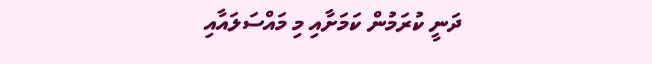ދަނީ ކުރަމުން ކަމަށާއި މި މައްސަލައާއި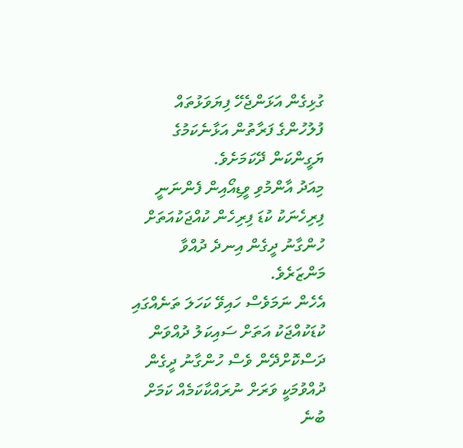ގުޅިގެން އަޅަންޖެހޭ ފިޔަވަޅުތައް ފުލުހުންގެ ފަރާތުން އަޅާނެކަމުގެ ޔަގީންކަން ދޭކަމަށެވެ.
މިއަދު އާންމުވި ވީޑިއޯއިން ފެންނަނީ ފިރިހެނަކު ކުޑަ ފިރިހެން ކުއްޖަކުއަތަށް ހުންގާނު ދީގެން އިނދެ ދުއްވާ މަންޒަރެވެ.
އެހެން ނަމަވެސް ހައިވޭ ކަހަލަ ތަނެއްގައި ކުޑަކުއްޖަކު އަތަށް ސައިކަލު ދުއްވަން ދަސްކޮށްދޭން ވެސް ހުންގާނު ދީގެން ދުއްވުމަކީ ވަރަށް ނުރައްކާކަމެއް ކަމަށް ބުނެ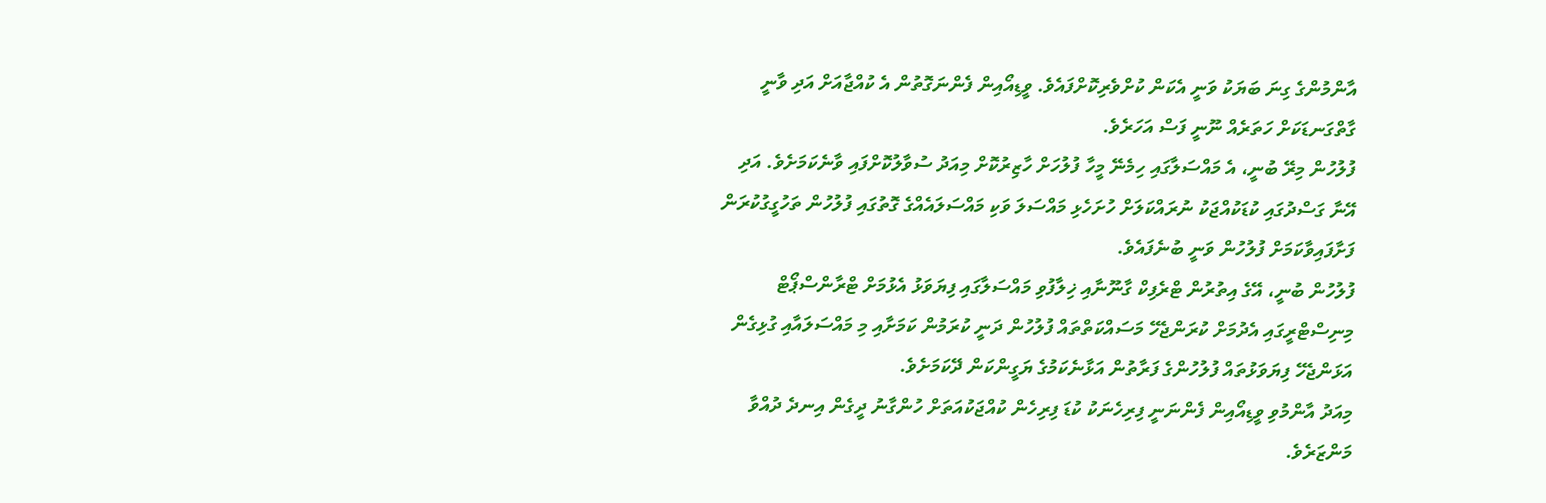އާންމުންގެ ގިނަ ބަޔަކު ވަނީ އެކަން ކުށްވެރިކޮށްފައެވެ. ވީޑިއޯއިން ފެންނަގޮތުން އެ ކުއްޖާއަށް އަދި ވާނީ ގާތްގަނޑަކަށް ހަތަރެއް ނޫނީ ފަސް އަހަރެވެ.
ފުލުހުން މިރޭ ބުނީ، އެ މައްސަލާގައި ހިމެނޭ މީހާ ފުލުހަށް ހާޒިރުކޮށް މިއަދު ސުވާލުކޮށްފައި ވާނެކަމަށެވެ. އަދި އޭނާ ގަސްދުގައި ކުޑަކުއްޖަކު ނުރައްކަލަށް ހުށަހެޅި މައްސަލަ ވަކި މައްސަލައެއްގެ ގޮތުގައި ފުލުހުން ތަހުގީގުކުރަން ފަށާފައިވާކަމަށް ފުލުހުން ވަނީ ބުނެފައެވެ.
ފުލުހުން ބުނީ، އޭގެ އިތުރުން ޓްރެފިކް ގާނޫނާއި ޚިލާފުވި މައްސަލާގައި ފިޔަވަޅު އެޅުމަށް ޓްރާންސްޕޯޓް މިނިސްޓްރީގައި އެދުމަށް ކުރަންޖެހޭ މަސައްކަތްތައް ފުލުހުން ދަނީ ކުރަމުން ކަމަށާއި މި މައްސަލައާއި ގުޅިގެން އަޅަންޖެހޭ ފިޔަވަޅުތައް ފުލުހުންގެ ފަރާތުން އަޅާނެކަމުގެ ޔަގީންކަން ދޭކަމަށެވެ.
މިއަދު އާންމުވި ވީޑިއޯއިން ފެންނަނީ ފިރިހެނަކު ކުޑަ ފިރިހެން ކުއްޖަކުއަތަށް ހުންގާނު ދީގެން އިނދެ ދުއްވާ މަންޒަރެވެ.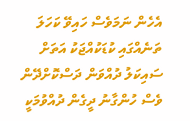އެހެން ނަމަވެސް ހައިވޭ ކަހަލަ ތަނެއްގައި ކުޑަކުއްޖަކު އަތަށް ސައިކަލު ދުއްވަން ދަސްކޮށްދޭން ވެސް ހުންގާނު ދީގެން ދުއްވުމަކީ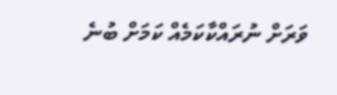ވަރަށް ނުރައްކާކަމެއް ކަމަށް ބުނެ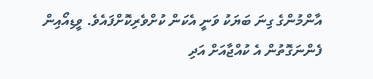އާންމުންގެ ގިނަ ބަޔަކު ވަނީ އެކަން ކުށްވެރިކޮށްފައެވެ. ވީޑިއޯއިން ފެންނަގޮތުން އެ ކުއްޖާއަށް އަދި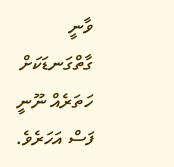ވާނީ ގާތްގަނޑަކަށް ހަތަރެއް ނޫނީ ފަސް އަހަރެވެ.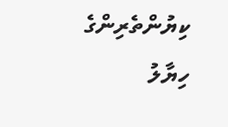ކިޔުންތެރިންގެ ހިޔާލު